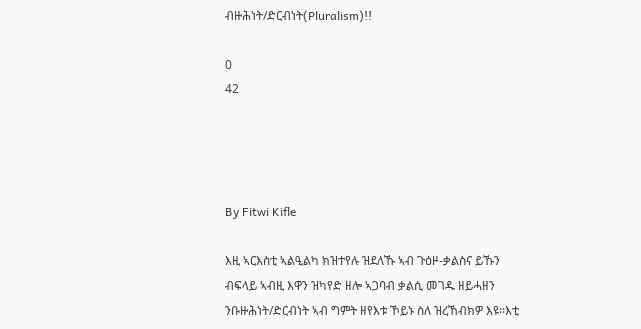ብዙሕነት/ድርብነት(Pluralism)!!

0
42




By Fitwi Kifle

እዚ ኣርእስቲ ኣልዒልካ ክዝተየሉ ዝደለኹ ኣብ ጉዕዞ-ቃልስና ይኹን ብፍላይ ኣብዚ እዋን ዝካየድ ዘሎ ኣጋባብ ቃልሲ መገዱ ዘይሓዘን ንቡዙሕነት/ድርብነት ኣብ ግምት ዘየእቱ ኾይኑ ስለ ዝረኸብክዎ እዩ፡፡እቲ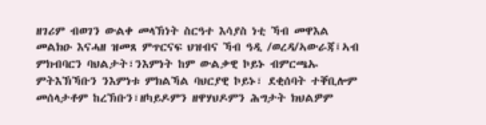ዘገሪም ብወገን ውልቀ መላኽነት ስርዓተ እሳያስ ነቲ ኻብ መዋእል መልክዑ እናሓዘ ዝመጸ ምጥርናፍ ህዝብና ኻብ ዓዲ /ወረዳ/ኣውራጃ፤ኣብ ምክብባርን ባህልታት፣ንእምነት ከም ውልቃዊ ኮይኑ ብምርጫኡ ምትእኽኻቡን ንእምነቱ ምክልኻል ባህርያዊ ኮይኑ፣ ደቂሰባት ተቐቢሎም መሰላታቶም ከረኽቡን፣ዘካይዶምን ዘዋሃህዶምን ሕግታት ክህልዎም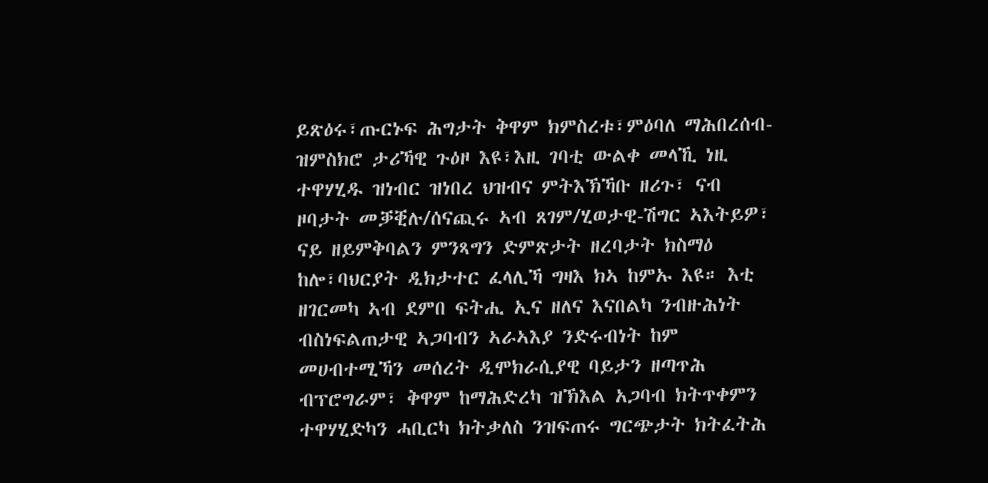ይጽዕሩ፣ጡርኑፍ ሕግታት ቅዋም ክምስረቱ፣ምዕባለ ማሕበረሰብ- ዝምስክሮ ታሪኻዊ ጉዕዞ እዩ፣እዚ ገባቲ ውልቀ መላኺ ነዚ ተዋሃሂዱ ዝነብር ዝነበረ ህዝብና ምትእኽኻቡ ዘሪጉ፣ ናብ ዞባታት መቓቒሉ/ሰናጪሩ ኣብ ጸገም/ሂወታዊ-ሽግር ኣእትይዎ፣ ናይ ዘይምቅባልን ምንጻግን ድምጽታት ዘረባታት ክስማዕ ከሎ፣ባህርያት ዲክታተር ፈላሊኻ ግዛእ ክኣ ከምኡ እዩ። እቲ ዘገርመካ ኣብ ደምበ ፍትሒ ኢና ዘለና እናበልካ ንብዙሕነት ብስነፍልጠታዊ ኣጋባብን ኣራኣእያ ንድሩብነት ከም መሀብተሚኻን መሰረት ዲሞክራሲያዊ ባይታን ዘጣጥሕ ብፕሮግራም፣ ቅዋም ከማሕድረካ ዝኽእል አጋባብ ክትጥቀምን ተዋሃሂድካን ሓቢርካ ክትቃለስ ንዝፍጠሩ ግርጭታት ክትፈትሕ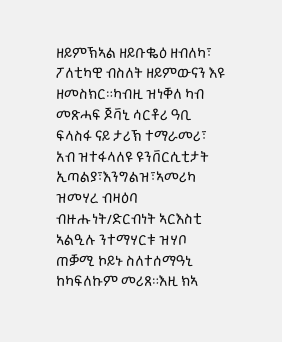ዘይምኽኣል ዘይቡቈዕ ዘብለካ፣ ፖለቲካዊ ብስለት ዘይምውናን እዩ ዘመስክር።ካብዚ ዝነቐለ ካብ መጽሓፍ ጆቫኒ ሳርቶሪ ዓቢ ፍላስፋ ናይ ታሪኽ ተማራመሪ፣ አብ ዝተፋላለዩ ዩንቨርሲቲታት ኢጣልያ፣እንግልዝ፣ኣመሪካ ዝመሃረ ብዛዕባ ብዙሑነት/ድርብነት ኣርእስቲ ኣልዒሉ ንተማሃርቱ ዝሃቦ ጠቓሚ ኮይኑ ስለተሰማዓኒ ከካፍለኩም መሪጸ።እዚ ክኣ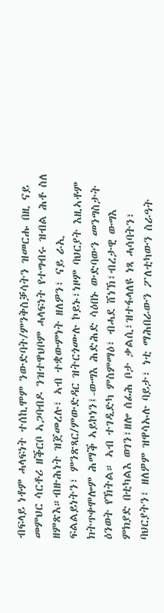ብፍላይ ነቶም ሓላፍነት ተሰኪሞም ንውድባት/ምንቅስቓሳትን ዝመርሑ በዚ ናይ መምህር ሳርቶሪ ዘቕርቦ ኣጋባብዶ ንዝተዋህቦም ሓላፍነት የተግብሩ ዝብል ሕቶ ስለ ዘምጽእ።ብዙሕነት ዝጀመረሉ፣ ኣብ ተቋውምነት ዘለዎን፣ ናይ ራኢ ፍልልይነትን፣ ምንጽጻር/ምውድዳር ዝትርጎሙሉ ኮይኑ፣ነዞም ባህርያት እዚኣቶም ክትጥቀሞሎም ሕማቕ ኣይኮነን፤-ውግእ ሕድሕድ ሳዕበኑ ውድባውን መንግስታት ዕንወት የኽትል። ኣብ ተገዲድካ ምስምማዕ፣ ብሓደ ሸነኽ፣ብረታዊ ውግእ ምክያድ በቲካልእ ወገን፣ዘሎ ሰፊሕ ቦታ ቃልሲ፣ዝተፋላለዩ ነጻ ሓሳባትን፣ ባህርያትን፣ ዘለዎም ዝዋሳኡሉ ባይታ፣ ነቲ ማሕበራውን ፖለቲካውን ስራዓት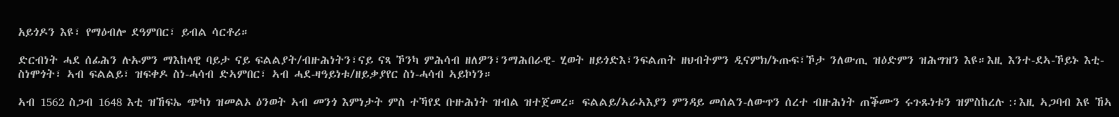አይጎዶን እዩ፣ የማዕብሎ ደዓምበር፣ ይብል ሳርቶሪ።

ድርብነት ሓደ ሰፊሕን ሉኡምን ማእከላዊ ባይታ ናይ ፍልልያት/ብዙሕነትን፣ናይ ናጻ ኾንካ ምሕሳብ ዘለዎን፣ንማሕበራዊ- ሂወት ዘይጎድእ፣ንፍልጠት ዘህብትምን ዲናምክ/ኑጡፍ፣ኾታ ንለውጢ ዝዕድምን ዝሕግዝን እዩ።እዚ እንተ-ደኣ-ኾይኑ እቲ-ስነሞጎት፣ ኣብ ፍልልይ፣ ዝፍቀዶ ስነ-ሓሳብ ድኣምበር፣ ኣብ ሓደ-ዛዓይነቱ/ዘይቃያየር ስነ-ሓሳብ ኣይኮነን።

ኣብ 1562 ስጋብ 1648 እቲ ዝኸፍኤ ጭካነ ዝመልኦ ዕንወት ኣብ መንጎ እምነታት ምስ ተኻየደ ቡዙሕነት ዝብል ዝተጀመረ። ፍልልይ/ኣራኣእያን ምንዳይ መሰልን-ለውጥን ሰረተ ብዙሕነት ጠቕሙን ሩጉጹነቱን ዝምስከረሉ :፡እዚ ኣጋባብ እዩ ኸኣ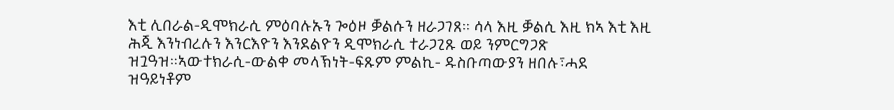እቲ ሊበራል-ዲሞክራሲ ምዕባሉኡን ጐዕዞ ቓልሱን ዘራጋገጸ። ሳላ እዚ ቓልሲ እዚ ክኣ እቲ እዚ ሕጂ እንነብረሉን እንርእዮን እንደልዮን ዲሞክራሲ ተራጋጊጹ ወይ ንምርግጋጽ ዝጓዓዝ።ኣውተክራሲ-ውልቀ መላኽነት-ፍጹም ምልኪ- ዱስቡጣውያን ዘበሉ፣ሓደ ዝዓይነቶም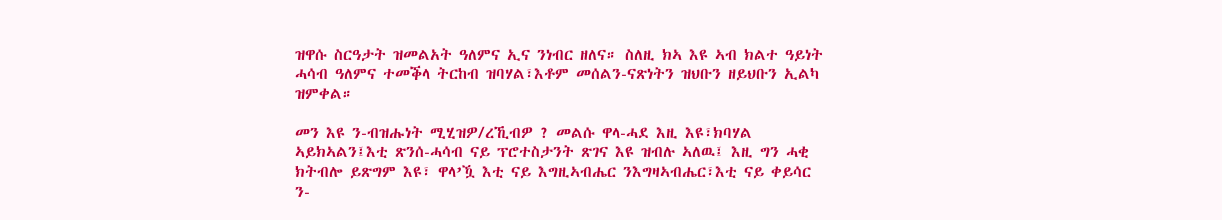ዝዋሱ ስርዓታት ዝመልአት ዓለምና ኢና ንነብር ዘለና። ስለዚ ክኣ እዩ ኣብ ክልተ ዓይነት ሓሳብ ዓለምና ተመቕላ ትርከብ ዝባሃል፣እቶም መሰልን-ናጽነትን ዝህቡን ዘይህቡን ኢልካ ዝምቀል።

መን እዩ ን-ብዝሑነት ሚሂዝዎ/ረኺብዎ ? መልሱ ዋላ-ሓደ እዚ እዩ፣ክባሃል ኣይክኣልን፤እቲ ጽንሰ-ሓሳብ ናይ ፕሮተስታንት ጽገና እዩ ዝብሉ ኣለዉ፤ እዚ ግን ሓቂ ክትብሎ ይጽግም እዩ፣ ዋላ’ዃ እቲ ናይ እግዚኣብሔር ንእግዛኣብሔር፣እቲ ናይ ቀይሳር ን-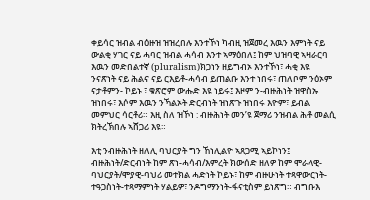ቀይሳር ዝብል ብዕዙዝ ዝዝረበሉ እንተኾነ ካብዚ ዝጀመረ እዉን እምነት ናይ ውልቂ ሃገር ናይ ሓባር ዝብል ሓሳብ እንተ ኣማዕበለ፤ ከም ህዝባዊ ኣዛራርባ እዉን መድበልተኛ (pluralism)ክጋነን ዘይግብኦ እንተኾነ፣ ሓቂ እዩ ንናጽነት ናይ ሕልና ናይ ርእይቶ-ሓሳብ ይጠልቡ እንተ ነበሩ፣ ጠለቦም ንዕኦም ናታቶምን- ኮይኑ ፣ ቁጽሮም ውሑድ እዩ ነይሩ፤ እዞም ን-ብዙሕነት ዝዋስኡ ዝነበሩ፣ እሶም እዉን ንኻልኦት ድርብነት ዝነጽጉ ዝነበሩ እዮም፣ ይብል መምህር ሳርቶሪ። እዚ ስለ ዝኾነ : ብዙሕነት መን’ዩ ጀማሪ ንዝብል ሕቶ መልሲ ክትረኽበሉ ኣሸጋሪ እዩ።

እቲ ንብዙሕነት ዘለሊ ባህርያት ግን ኸነሊልዮ ኣጸጋሚ ኣይኮነን፤ ብዙሕነት/ድርብነት ከም ጽነ-ሓሳብ/እምረት ክውሰድ ዘለዎ ከም ሞራላዊ-ባህርያት/ሞያዊ-ባህሪ መተክል ሓድነት ኮይኑ፣ ከም ብዙሁነት ተጻዋውርነት-ተዓጋስነት-ተጻማምነት ሃልይዎ፣ ንዶግማንነት-ፋናቲስም ይነጽግ። ብግቡእ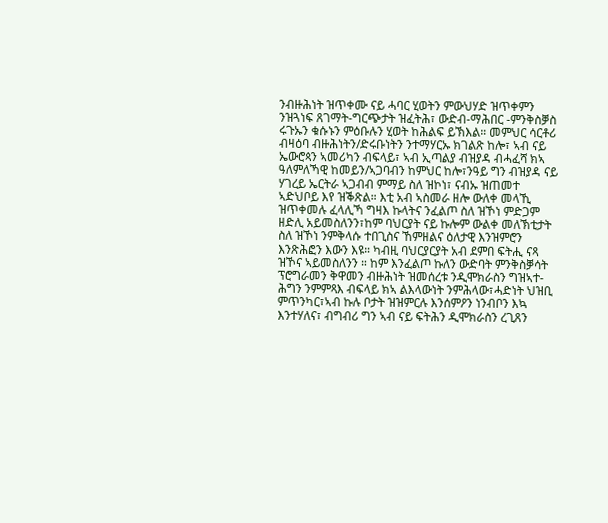ንብዙሕነት ዝጥቀሙ ናይ ሓባር ሂወትን ምውህሃድ ዝጥቀምን ንዝጓነፍ ጸገማት-ግርጭታት ዝፈትሕ፣ ውድብ-ማሕበር -ምንቅስቓስ ሩጉኡን ቁሱኑን ምዕቡሉን ሂወት ከሕልፍ ይኽእል። መምህር ሳርቶሪ ብዛዕባ ብዙሕነትን/ድሩቡነትን ንተማሃርኡ ክገልጽ ከሎ፣ ኣብ ናይ ኤውሮጳን ኣመሪካን ብፍላይ፣ ኣብ ኢጣልያ ብዝያዳ ብሓፈሻ ክኣ ዓለምለኻዊ ከመይን/ኣጋባብን ከምህር ከሎ፣ንዓይ ግን ብዝያዳ ናይ ሃገረይ ኤርትራ ኣጋብብ ምማይ ስለ ዝኮነ፣ ናብኡ ዝጠመተ ኣድህቦይ እየ ዝቕጽል። እቲ አብ ኣስመራ ዘሎ ውለቀ መላኺ ዝጥቀመሉ ፈላሊኻ ግዛእ ኩላትና ንፈልጦ ስለ ዝኾነ ምድጋም ዘድሊ አይመስለንን፣ከም ባህርያት ናይ ኩሎም ውልቀ መለኽቲታት ስለ ዝኾነ ንምቅላሱ ተበጊስና ኸምዘልና ዕለታዊ እንዝምሮን እንጽሕፎን እውን እዩ። ካብዚ ባህርያርያት አብ ደምበ ፍትሒ ናጻ ዝኾና ኣይመስለንን ። ከም እንፈልጦ ኩለን ውድባት ምንቅስቓሳት ፕሮግራመን ቅዋመን ብዙሕነት ዝመሰረቱ ንዲሞክራስን ግዝኣተ-ሕግን ንምምጻእ ብፍላይ ክኣ ልእላውነት ንምሕላው፣ሓድነት ህዝቢ ምጥንካር፣ኣብ ኩሉ ቦታት ዝዝምርሉ እንሰምዖን ነንብቦን እኳ እንተሃለና፣ ብግብሪ ግን ኣብ ናይ ፍትሕን ዲሞክራስን ረጊጸን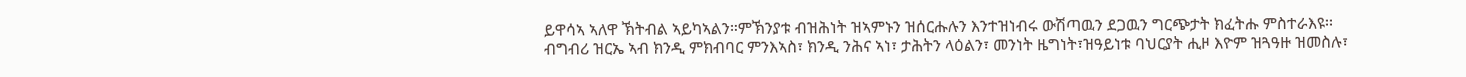ይዋሳኣ ኣለዋ ኽትብል ኣይካኣልን።ምኽንያቱ ብዝሕነት ዝኣምኑን ዝሰርሑሉን እንተዝነብሩ ውሽጣዉን ደጋዉን ግርጭታት ክፈትሑ ምስተራእዩ፡፡ብግብሪ ዝርኤ ኣብ ክንዲ ምክብባር ምንእኣስ፣ ክንዲ ንሕና ኣነ፣ ታሕትን ላዕልን፣ መንነት ዜግነት፣ዝዓይነቱ ባህርያት ሒዞ እዮም ዝጓዓዙ ዝመስሉ፣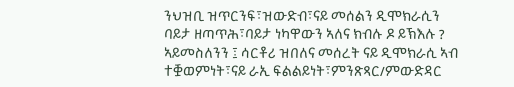ንህዝቢ ዝጥርንፍ፣ዝውድብ፣ናይ መሰልን ዲሞክራሲን ባይታ ዘጣጥሕ፣ባይታ ነካዋውን ኣለና ክብሉ ዶ ይኽእሉ ? ኣይመስለንን ፤ ሳርቶሪ ዝበለና መሰረት ናይ ዲሞክራሲ ኣብ ተቛወምነት፣ናይ ራኢ ፍልልይነት፣ምንጽጻር/ምውድዳር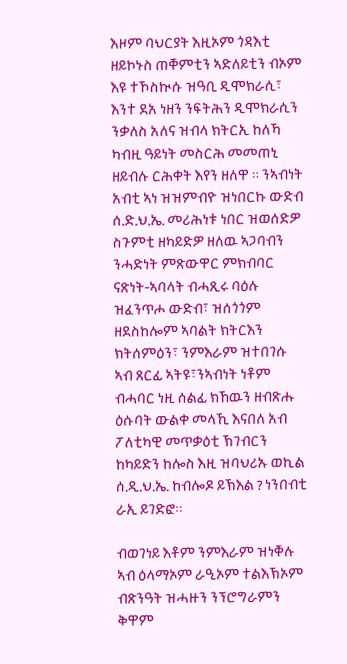እዞም ባህርያት እዚኦም ጎዳእቲ ዘይኮኑስ ጠቐምቲን ኣድለይቲን ብኦም እዩ ተኾስኲሱ ዝዓቢ ዲሞክራሲ፣ እንተ ደአ ነዘን ንፍትሕን ዲሞክራሲን ንቃለስ አለና ዝብላ ክትርኢ ከለኻ ካብዚ ዓይነት መስርሕ መመጠኒ ዘይብሉ ርሕቀት እየን ዘለዋ ። ንኣብነት አብቲ ኣነ ዝዝምብዮ ዝነበርኩ ውድብ ሰ.ድ.ህ.ኤ. መሪሕነቱ ነበር ዝወሰድዎ ስጉምቲ ዘካይድዎ ዘለዉ ኣጋባብን ንሓድነት ምጽውዋር ምክብባር ናጽነት-ኣባላት ብሓጺሩ ባዕሉ ዝፈንጥሖ ውድብ፣ ዝሰጎጎም ዘደስከሎም ኣባልት ክትርእን ክትሰምዕን፣ ንምእራም ዝተበገሱ ኣብ ጸርፊ ኣትዩ፣ንኣብነት ነቶም ብሓባር ነዚ ሰልፊ ክኸዉን ዘብጽሑ ዕሱባት ውልቀ መላኺ እናበለ አብ ፖለቲካዊ መጥቃዕቲ ኽገብርን ከካይድን ከሎስ እዚ ዝባህሪኡ ወኪል ሰ.ዲ.ህ.ኤ. ከብሎዶ ይኽእል ? ነንበብቲ ራኢ ይገድፎ።

ብወገነይ እቶም ንምእራም ዝነቐሉ ኣብ ዕላማኦም ራዒኦም ተልእኽኦም ብጽንዓት ዝሓዙን ንፕሮግራምን ቅዋም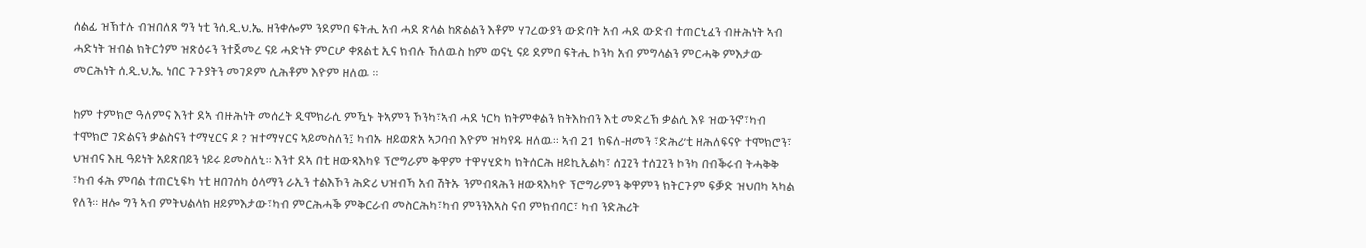ሰልፊ ዝኽተሉ ብዝበለጸ ግን ነቲ ንሰ.ዲ.ህ.ኤ. ዘንቀሎም ንደምበ ፍትሒ አብ ሓደ ጽላል ከጽልልን እቶም ሃገረውያን ውድባት አብ ሓደ ውድብ ተጠርኒፈን ብዙሕነት ኣብ ሓድነት ዝብል ክትርጎም ዝጽዕሩን ንተጀመረ ናይ ሓድነት ምርሆ ቀጸልቲ ኢና ክብሉ ኸለዉስ ከም ወናኒ ናይ ደምበ ፍትሒ ኮንካ አብ ምግላልን ምርሓቅ ምእታው መርሕነት ሰ.ዲ.ህ.ኤ. ነበር ጉጉያትን መገዶም ሲሕቶም እዮም ዘለዉ ፡፡

ከም ተምክሮ ዓለምና እንተ ደኣ ብዙሕነት መሰረት ዲሞክራሲ ምዃኑ ትኣምን ኾንካ፣ኣብ ሓደ ነርካ ክትምቀልን ክትእከብን እቲ መድረኽ ቃልሲ እዩ ዝውንኖ፣ካብ ተሞክሮ ገድልናን ቃልስናን ተማሂርና ዶ ? ዝተማሃርና ኣይመስለን፤ ካብኡ ዘይወጽአ ኣጋባብ እዮም ዝካየዱ ዘለዉ። ኣብ 21 ክፍለ-ዘመን ፣ድሕሪ’ቲ ዘሕለፍናዮ ተሞክሮን፣ ህዝብና እዚ ዓይነት አይጽበይን ነይሩ ይመስለኒ። እንተ ደኣ በቲ ዘውጻእካዩ ፕሮግራም ቅዋም ተዋሃሂድካ ክትሰርሕ ዘይኪኢልካ፣ ሰጓጊን ተሰጓጊን ኮንካ በብቕሩብ ትሓቅቅ ፣ካብ ፋሕ ምባል ተጠርኒፍካ ነቲ ዘበገሰካ ዕላማን ራኢን ተልእኾን ሕድሪ ህዝብኻ አብ ሽትኡ ንምብጻሕን ዘውጻእካዮ ፕሮግራምን ቅዋምን ክትርጉም ፍቓድ ዝህበካ ኣካል የለን። ዘሎ ግን ኣብ ምትህልላክ ዘይምእታው፣ካብ ምርሕሓቕ ምቅርራብ መስርሕካ፣ካብ ምንንእኣስ ናብ ምክብባር፣ ካብ ንድሕሪት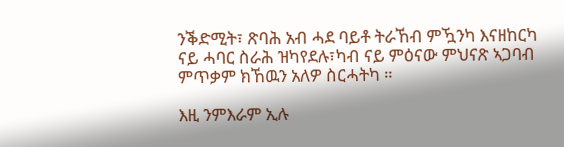ንቕድሚት፣ ጽባሕ አብ ሓደ ባይቶ ትራኸብ ምዃንካ እናዘከርካ ናይ ሓባር ስራሕ ዝካየደሉ፣ካብ ናይ ምዕናው ምህናጽ ኣጋባብ ምጥቃም ክኸዉን አለዎ ስርሓትካ ።

እዚ ንምእራም ኢሉ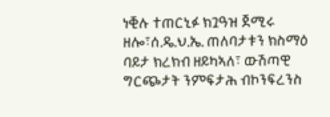ነቒሉ ተጠርኒፉ ክጓዓዝ ጀሚሩ ዘሎ፣ሰ.ዴ.ህ.ኤ. ጠለባታቱን ክስማዕ ባይታ ክረክብ ዘይካኣለ፣ ውሽጣዊ ግርጭታት ንምፍታሕ ብኮንፍረንስ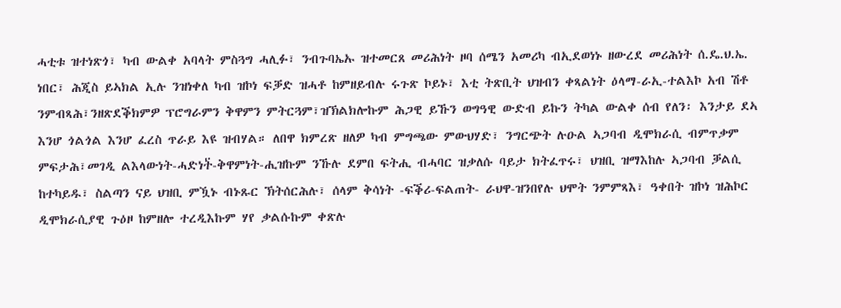ሓቲቱ ዝተነጽጎ፣ ካብ ውልቀ አባላት ምስጓግ ሓሊፉ፣ ንብጉባኤኡ ዝተመርጸ መሪሕነት ዞባ ሰሜን አመሪካ ብኢደወነኑ ዘውረደ መሪሕነት ሰ.ዴ.ህ.ኤ. ነበር፣ ሕጂስ ይኣክል ኢሉ ንዝነቀለ ካብ ዝኮነ ፍቓድ ዝሓቶ ከምዘይብሉ ሩጉጽ ኮይኑ፣ እቲ ትጽቢት ህዝብን ቀጻልነት ዕላማ-ራኢ-ተልእኮ አብ ሽቶ ንምብጻሕ፣ንዘጽደቕክምዎ ፕሮግራምን ቅዋምን ምትርጓም፣ዝኽልክሎኩም ሕጋዊ ይኹን ወግዓዊ ውድብ ይኩን ትካል ውልቀ ሰብ የለን፡ እንታይ ደኣ እንሆ ጎልጎል እንሆ ፈረስ ጥራይ እዩ ዝብሃል። ለበዋ ክምረጽ ዘለዎ ካብ ምግጫው ምውህሃድ፣ ንግርጭት ሉዑል ኣጋባብ ዲሞክራሲ ብምጥቃም ምፍታሕ፣መገዲ ልእላውነት-ሓድነት፟-ቅዋምነት-ሒዝኩም ንኹሉ ደምበ ፍትሒ ብሓባር ዝቃለሱ ባይታ ክትፈጥሩ፣ ህዝቢ ዝማእከሉ ኣጋባብ ቓልሲ ከተካይዱ፣ ስልጣን ናይ ህዝቢ ምዃኑ ብኑጹር ኽትሰርሕሉ፣ ሰላም ቅሳነት -ፍቕሪ-ፍልጠት- ራህዋ-ዝንበየሉ ህሞት ንምምጻእ፣ ዓቀበት ዝኮነ ዝሕኮር ዲሞክራሲያዊ ጉዕዞ ከምዘሎ ተረዲእኩም ሃየ ቃልሱኩም ቀጽሉ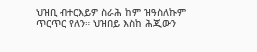ህዝቢ ብተርእይዎ ስራሕ ከም ዝዓስለኩም ጥርጥር የለን። ህዝበይ እስከ ሕጂውን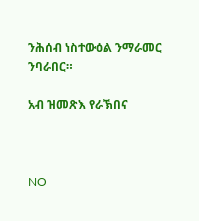ንሕሰብ ነስተውዕል ንማራመር ንባራበር።

አብ ዝመጽእ የራኽበና



NO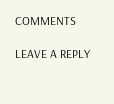COMMENTS

LEAVE A REPLY